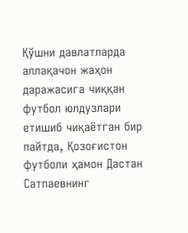Қўшни давлатларда аллақачон жаҳон даражасига чиққан футбол юлдузлари етишиб чиқаётган бир пайтда, Қозоғистон футболи ҳамон Дастан Сатпаевнинг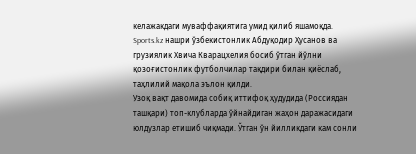келажакдаги муваффақиятига умид қилиб яшамоқда. Sports.kz нашри ўзбекистонлик Абдуқодир Ҳусанов ва грузиялик Хвича Кварацхелия босиб ўтган йўлни қозоғистонлик футболчилар тақдири билан қиёслаб, таҳлилий мақола эълон қилди.
Узоқ вақт давомида собиқ иттифоқ ҳудудида (Россиядан ташқари) топ-клубларда ўйнайдиган жаҳон даражасидаги юлдузлар етишиб чиқмади. Ўтган ўн йилликдаги кам сонли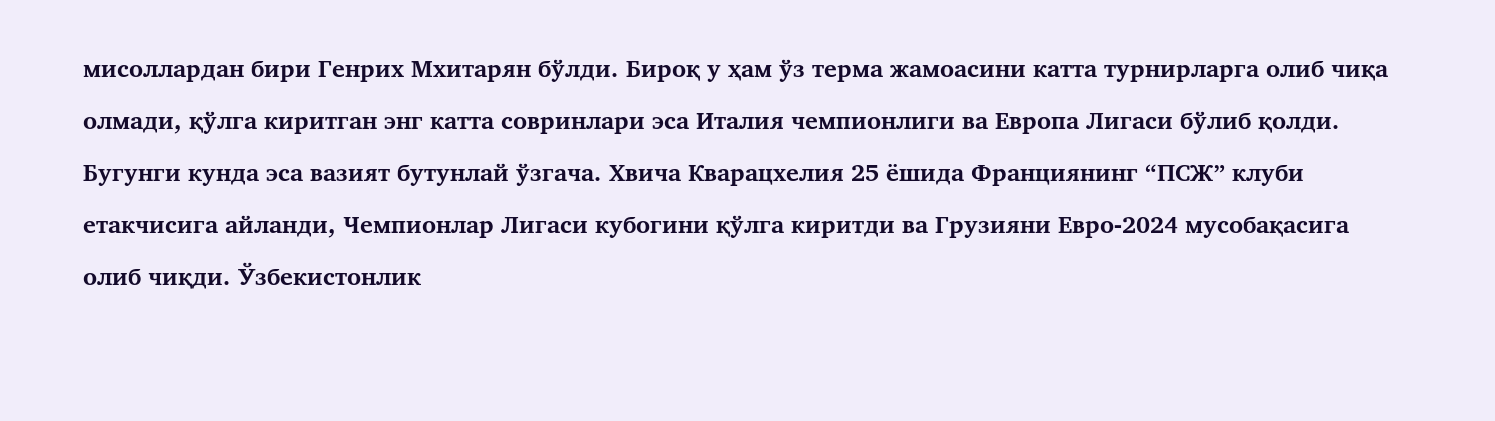мисоллардан бири Генрих Мхитарян бўлди. Бироқ у ҳам ўз терма жамоасини катта турнирларга олиб чиқа олмади, қўлга киритган энг катта совринлари эса Италия чемпионлиги ва Европа Лигаси бўлиб қолди.
Бугунги кунда эса вазият бутунлай ўзгача. Хвича Кварацхелия 25 ёшида Франциянинг “ПСЖ” клуби етакчисига айланди, Чемпионлар Лигаси кубогини қўлга киритди ва Грузияни Евро-2024 мусобақасига олиб чиқди. Ўзбекистонлик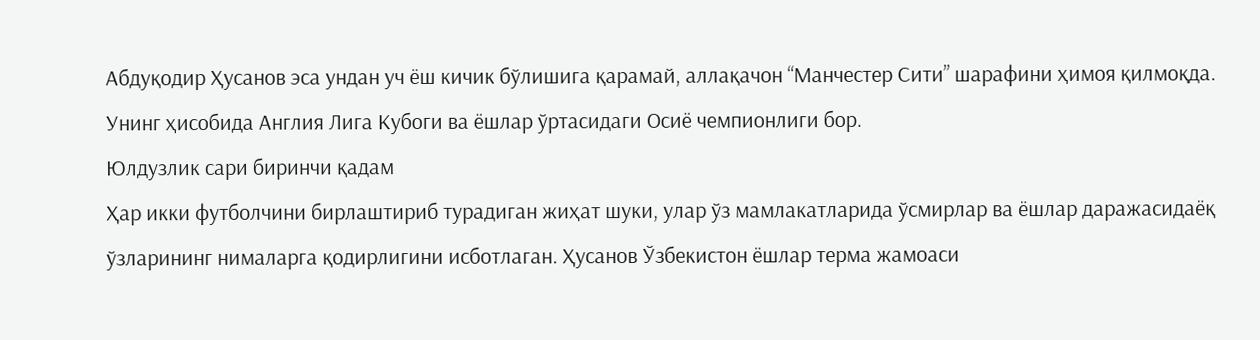Абдуқодир Ҳусанов эса ундан уч ёш кичик бўлишига қарамай, аллақачон “Манчестер Сити” шарафини ҳимоя қилмоқда. Унинг ҳисобида Англия Лига Кубоги ва ёшлар ўртасидаги Осиё чемпионлиги бор.
Юлдузлик сари биринчи қадам
Ҳар икки футболчини бирлаштириб турадиган жиҳат шуки, улар ўз мамлакатларида ўсмирлар ва ёшлар даражасидаёқ ўзларининг нималарга қодирлигини исботлаган. Ҳусанов Ўзбекистон ёшлар терма жамоаси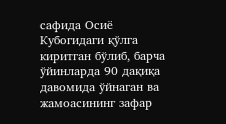сафида Осиё Кубогидаги қўлга киритган бўлиб, барча ўйинларда 90 дақиқа давомида ўйнаган ва жамоасининг зафар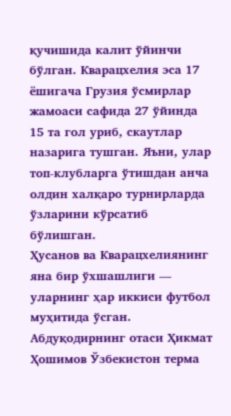қучишида калит ўйинчи бўлган. Кварацхелия эса 17 ёшигача Грузия ўсмирлар жамоаси сафида 27 ўйинда 15 та гол уриб, скаутлар назарига тушган. Яъни, улар топ-клубларга ўтишдан анча олдин халқаро турнирларда ўзларини кўрсатиб бўлишган.
Ҳусанов ва Кварацхелиянинг яна бир ўхшашлиги — уларнинг ҳар иккиси футбол муҳитида ўсган. Абдуқодирнинг отаси Ҳикмат Ҳошимов Ўзбекистон терма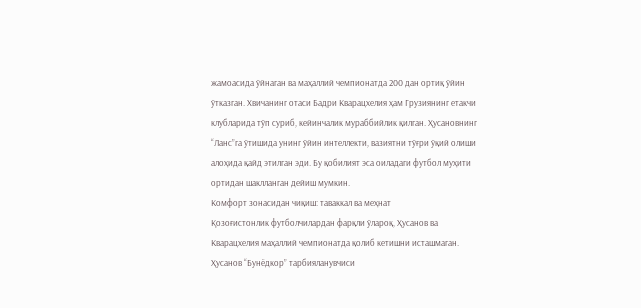жамоасида ўйнаган ва маҳаллий чемпионатда 200 дан ортиқ ўйин ўтказган. Хвичанинг отаси Бадри Кварацхелия ҳам Грузиянинг етакчи клубларида тўп суриб, кейинчалик мураббийлик қилган. Ҳусановнинг “Ланс”га ўтишида унинг ўйин интеллекти, вазиятни тўғри ўқий олиши алоҳида қайд этилган эди. Бу қобилият эса оиладаги футбол муҳити ортидан шаклланган дейиш мумкин.
Комфорт зонасидан чиқиш: таваккал ва меҳнат
Қозоғистонлик футболчилардан фарқли ўлароқ, Ҳусанов ва Кварацхелия маҳаллий чемпионатда қолиб кетишни исташмаган. Ҳусанов “Бунёдкор” тарбияланувчиси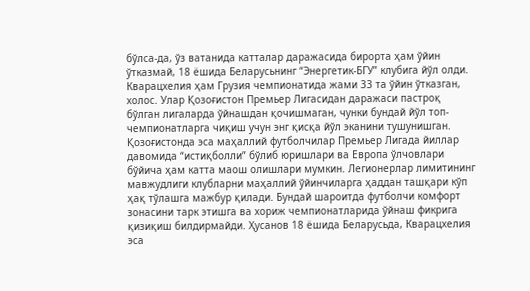бўлса-да, ўз ватанида катталар даражасида бирорта ҳам ўйин ўтказмай, 18 ёшида Беларусьнинг “Энергетик-БГУ” клубига йўл олди.
Кварацхелия ҳам Грузия чемпионатида жами 33 та ўйин ўтказган, холос. Улар Қозоғистон Премьер Лигасидан даражаси пастроқ бўлган лигаларда ўйнашдан қочишмаган, чунки бундай йўл топ-чемпионатларга чиқиш учун энг қисқа йўл эканини тушунишган.
Қозоғистонда эса маҳаллий футболчилар Премьер Лигада йиллар давомида “истиқболли” бўлиб юришлари ва Европа ўлчовлари бўйича ҳам катта маош олишлари мумкин. Легионерлар лимитининг мавжудлиги клубларни маҳаллий ўйинчиларга ҳаддан ташқари кўп ҳақ тўлашга мажбур қилади. Бундай шароитда футболчи комфорт зонасини тарк этишга ва хориж чемпионатларида ўйнаш фикрига қизиқиш билдирмайди. Ҳусанов 18 ёшида Беларусьда, Кварацхелия эса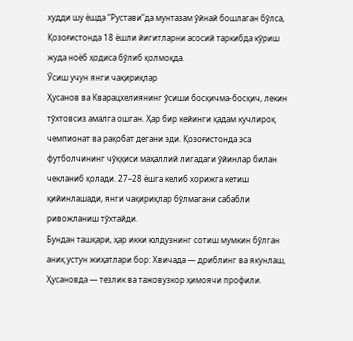худди шу ёшда “Рустави”да мунтазам ўйнай бошлаган бўлса, Қозоғистонда 18 ёшли йигитларни асосий таркибда кўриш жуда ноёб ҳодиса бўлиб қолмоқда.
Ўсиш учун янги чақириқлар
Ҳусанов ва Кварацхелиянинг ўсиши босқичма-босқич, лекин тўхтовсиз амалга ошган. Ҳар бир кейинги қадам кучлироқ чемпионат ва рақобат дегани эди. Қозоғистонда эса футболчининг чўққиси маҳаллий лигадаги ўйинлар билан чекланиб қолади. 27–28 ёшга келиб хорижга кетиш қийинлашади, янги чақириқлар бўлмагани сабабли ривожланиш тўхтайди.
Бундан ташқари, ҳар икки юлдузнинг сотиш мумкин бўлган аниқ устун жиҳатлари бор: Хвичада — дриблинг ва якунлаш, Ҳусановда — тезлик ва тажовузкор ҳимоячи профили.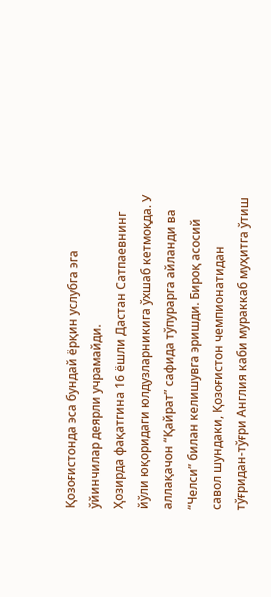Қозоғистонда эса бундай ёрқин услубга эга ўйинчилар деярли учрамайди.
Ҳозирда фақатгина 16 ёшли Дастан Сатпаевнинг йўли юқоридаги юлдузларникига ўхшаб кетмоқда. У аллақачон “Қайрат” сафида тўпурарга айланди ва “Челси” билан келишувга эришди. Бироқ асосий савол шундаки, Қозоғистон чемпионатидан тўғридан-тўғри Англия каби мураккаб муҳитга ўтиш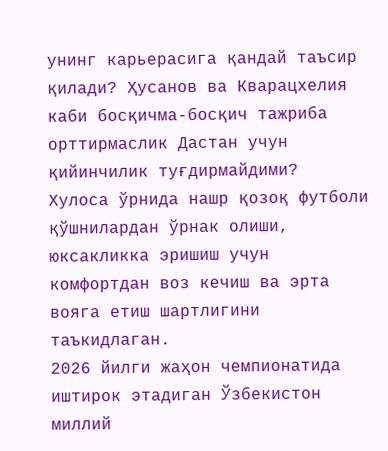унинг карьерасига қандай таъсир қилади? Ҳусанов ва Кварацхелия каби босқичма-босқич тажриба орттирмаслик Дастан учун қийинчилик туғдирмайдими?
Хулоса ўрнида нашр қозоқ футболи қўшнилардан ўрнак олиши, юксакликка эришиш учун комфортдан воз кечиш ва эрта вояга етиш шартлигини таъкидлаган.
2026 йилги жаҳон чемпионатида иштирок этадиган Ўзбекистон миллий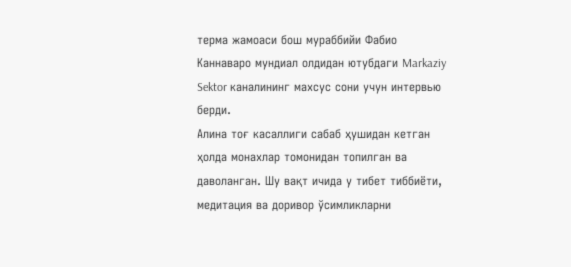терма жамоаси бош мураббийи Фабио Каннаваро мундиал олдидан ютубдаги Markaziy Sektor каналининг махсус сони учун интервью берди.
Алина тоғ касаллиги сабаб ҳушидан кетган ҳолда монахлар томонидан топилган ва даволанган. Шу вақт ичида у тибет тиббиёти, медитация ва доривор ўсимликларни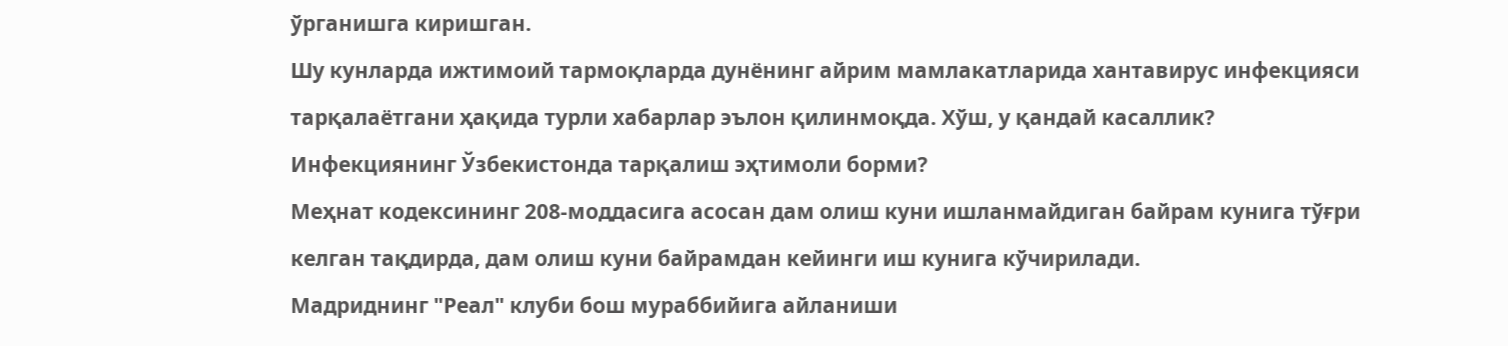ўрганишга киришган.
Шу кунларда ижтимоий тармоқларда дунёнинг айрим мамлакатларида хантавирус инфекцияси тарқалаётгани ҳақида турли хабарлар эълон қилинмоқда. Хўш, у қандай касаллик? Инфекциянинг Ўзбекистонда тарқалиш эҳтимоли борми?
Меҳнат кодексининг 208-моддасига асосан дам олиш куни ишланмайдиган байрам кунига тўғри келган тақдирда, дам олиш куни байрамдан кейинги иш кунига кўчирилади.
Мадриднинг "Реал" клуби бош мураббийига айланиши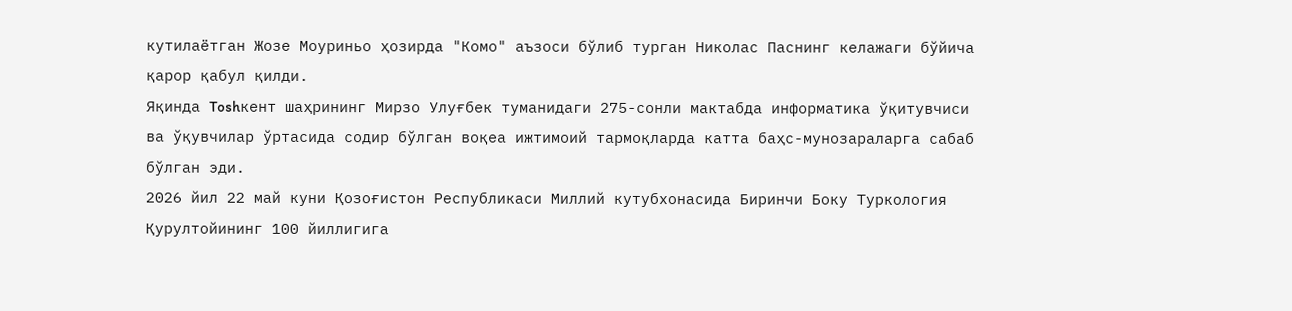кутилаётган Жозе Моуриньо ҳозирда "Комо" аъзоси бўлиб турган Николас Паснинг келажаги бўйича қарор қабул қилди.
Яқинда Toshкент шаҳрининг Мирзо Улуғбек туманидаги 275-сонли мактабда информатика ўқитувчиси ва ўқувчилар ўртасида содир бўлган воқеа ижтимоий тармоқларда катта баҳс-мунозараларга сабаб бўлган эди.
2026 йил 22 май куни Қозоғистон Республикаси Миллий кутубхонасида Биринчи Боку Туркология Қурултойининг 100 йиллигига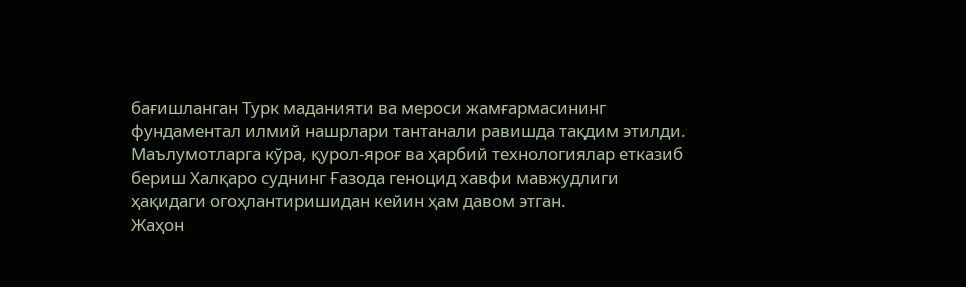бағишланган Турк маданияти ва мероси жамғармасининг фундаментал илмий нашрлари тантанали равишда тақдим этилди.
Маълумотларга кўра, қурол-яроғ ва ҳарбий технологиялар етказиб бериш Халқаро суднинг Ғазода геноцид хавфи мавжудлиги ҳақидаги огоҳлантиришидан кейин ҳам давом этган.
Жаҳон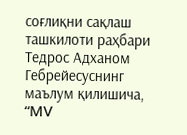соғлиқни сақлаш ташкилоти раҳбари Тедрос Адханом Гебрейесуснинг маълум қилишича, “MV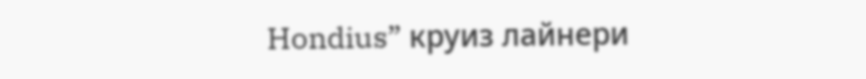Hondius” круиз лайнери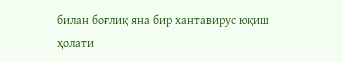билан боғлиқ яна бир хантавирус юқиш ҳолати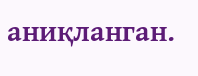аниқланган.